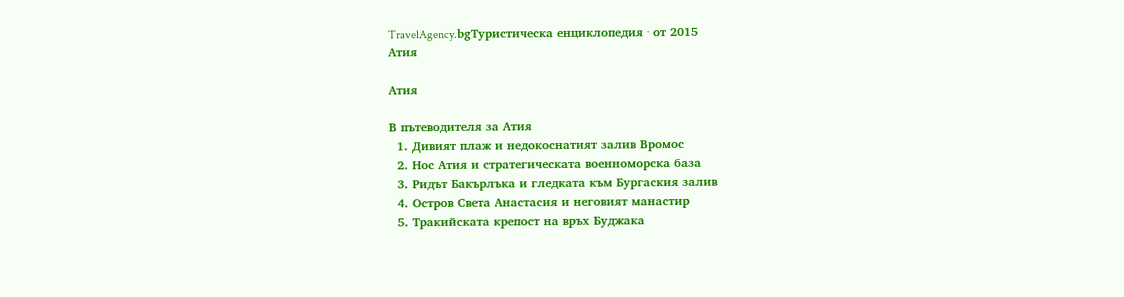TravelAgency.bgТуристическа енциклопедия · от 2015
Атия

Атия

В пътеводителя за Атия
  1. Дивият плаж и недокоснатият залив Вромос
  2. Нос Атия и стратегическата военноморска база
  3. Ридът Бакърлъка и гледката към Бургаския залив
  4. Остров Света Анастасия и неговият манастир
  5. Тракийската крепост на връх Буджака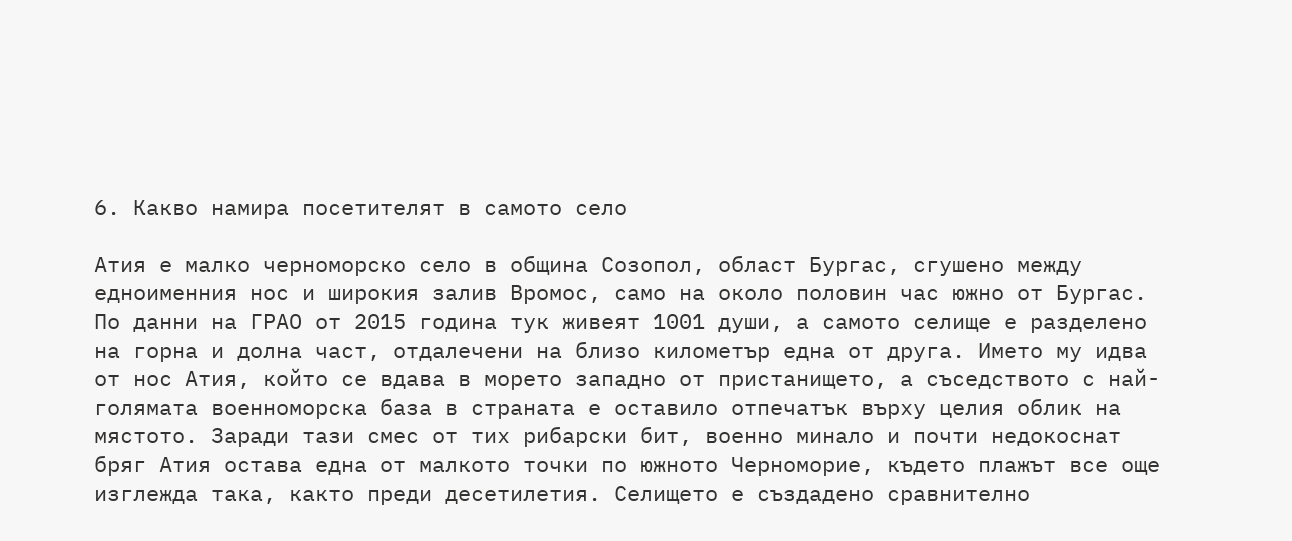6. Какво намира посетителят в самото село

Атия е малко черноморско село в община Созопол, област Бургас, сгушено между едноименния нос и широкия залив Вромос, само на около половин час южно от Бургас. По данни на ГРАО от 2015 година тук живеят 1001 души, а самото селище е разделено на горна и долна част, отдалечени на близо километър една от друга. Името му идва от нос Атия, който се вдава в морето западно от пристанището, а съседството с най-голямата военноморска база в страната е оставило отпечатък върху целия облик на мястото. Заради тази смес от тих рибарски бит, военно минало и почти недокоснат бряг Атия остава една от малкото точки по южното Черноморие, където плажът все още изглежда така, както преди десетилетия. Селището е създадено сравнително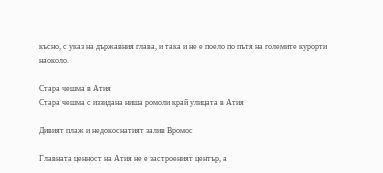късно, с указ на държавния глава, и така и не е поело по пътя на големите курорти наоколо.

Стара чешма в Атия
Стара чешма с иззидана ниша ромоли край улицата в Атия

Дивият плаж и недокоснатият залив Вромос

Главната ценност на Атия не е застроеният център, а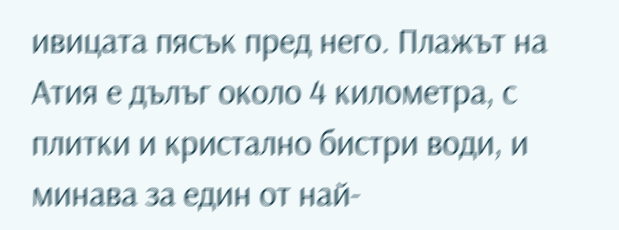ивицата пясък пред него. Плажът на Атия е дълъг около 4 километра, с плитки и кристално бистри води, и минава за един от най-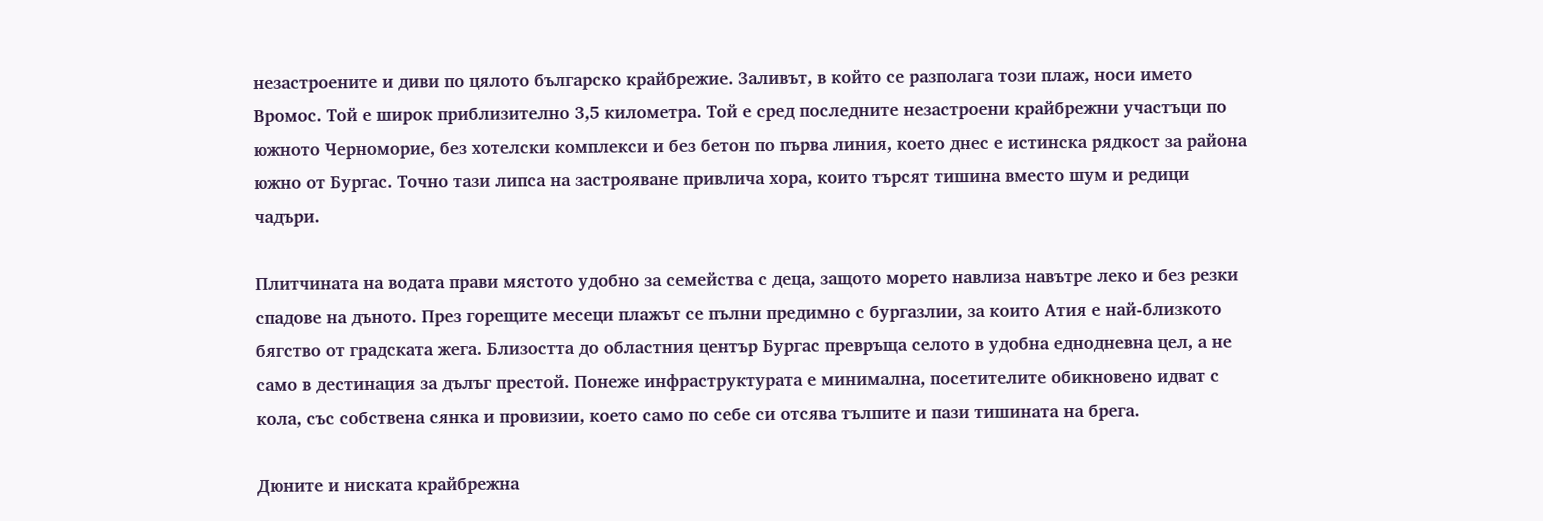незастроените и диви по цялото българско крайбрежие. Заливът, в който се разполага този плаж, носи името Вромос. Той е широк приблизително 3,5 километра. Той е сред последните незастроени крайбрежни участъци по южното Черноморие, без хотелски комплекси и без бетон по първа линия, което днес е истинска рядкост за района южно от Бургас. Точно тази липса на застрояване привлича хора, които търсят тишина вместо шум и редици чадъри.

Плитчината на водата прави мястото удобно за семейства с деца, защото морето навлиза навътре леко и без резки спадове на дъното. През горещите месеци плажът се пълни предимно с бургазлии, за които Атия е най-близкото бягство от градската жега. Близостта до областния център Бургас превръща селото в удобна еднодневна цел, а не само в дестинация за дълъг престой. Понеже инфраструктурата е минимална, посетителите обикновено идват с кола, със собствена сянка и провизии, което само по себе си отсява тълпите и пази тишината на брега.

Дюните и ниската крайбрежна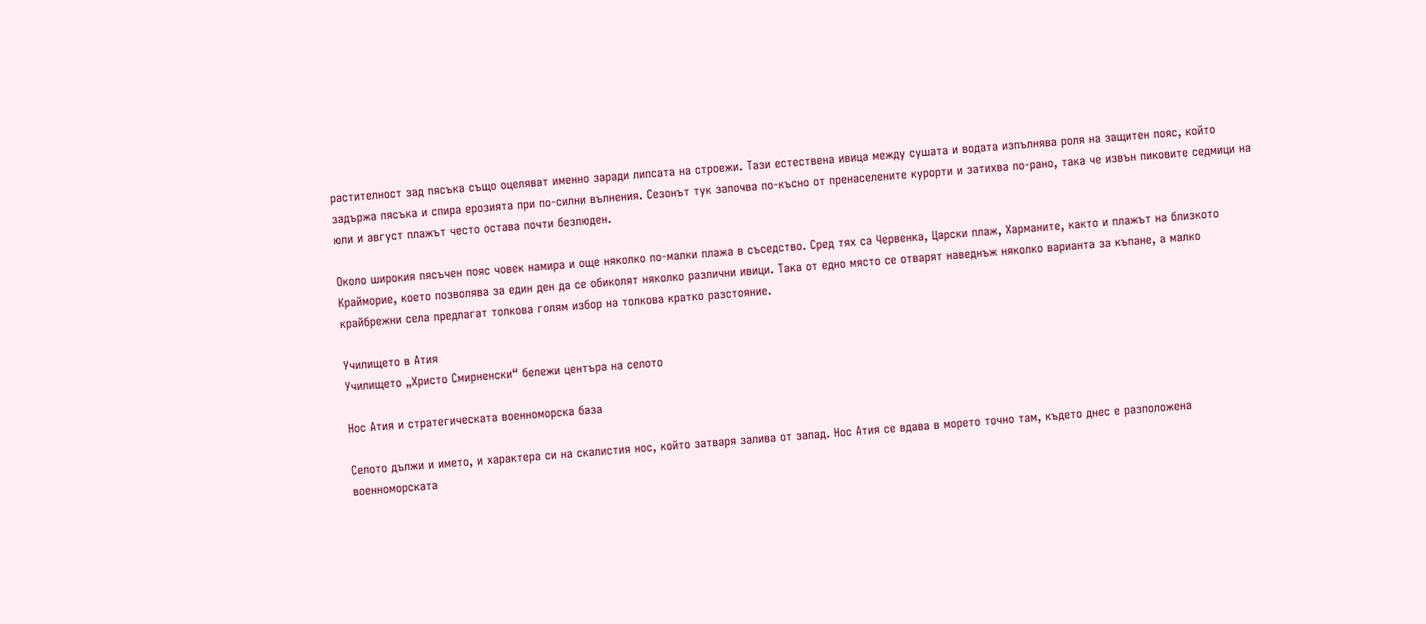растителност зад пясъка също оцеляват именно заради липсата на строежи. Тази естествена ивица между сушата и водата изпълнява роля на защитен пояс, който задържа пясъка и спира ерозията при по-силни вълнения. Сезонът тук започва по-късно от пренаселените курорти и затихва по-рано, така че извън пиковите седмици на юли и август плажът често остава почти безлюден.

Около широкия пясъчен пояс човек намира и още няколко по-малки плажа в съседство. Сред тях са Червенка, Царски плаж, Харманите, както и плажът на близкото Крайморие, което позволява за един ден да се обиколят няколко различни ивици. Така от едно място се отварят наведнъж няколко варианта за къпане, а малко крайбрежни села предлагат толкова голям избор на толкова кратко разстояние.

Училището в Атия
Училището „Христо Смирненски“ бележи центъра на селото

Нос Атия и стратегическата военноморска база

Селото дължи и името, и характера си на скалистия нос, който затваря залива от запад. Нос Атия се вдава в морето точно там, където днес е разположена военноморската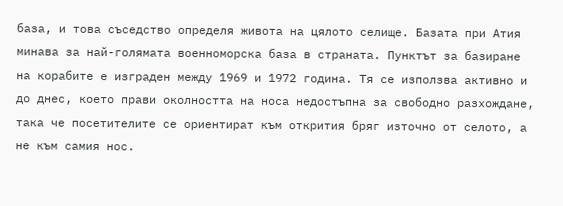база, и това съседство определя живота на цялото селище. Базата при Атия минава за най-голямата военноморска база в страната. Пунктът за базиране на корабите е изграден между 1969 и 1972 година. Тя се използва активно и до днес, което прави околността на носа недостъпна за свободно разхождане, така че посетителите се ориентират към открития бряг източно от селото, а не към самия нос.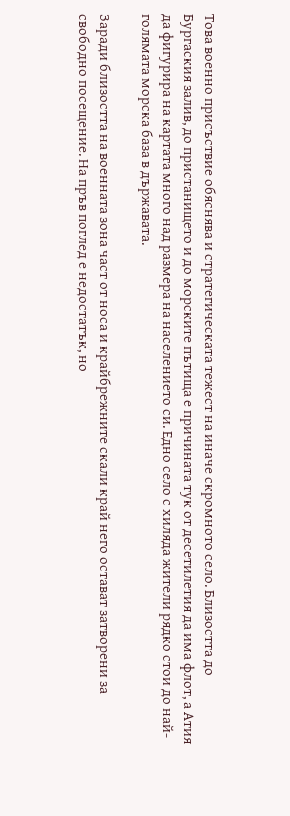Това военно присъствие обяснява и стратегическата тежест на иначе скромното село. Близостта до Бургаския залив, до пристанището и до морските пътища е причината тук от десетилетия да има флот, а Атия да фигурира на картата много над размера на населението си. Едно село с хиляда жители рядко стои до най-голямата морска база в държавата.

Заради близостта на военната зона част от носа и крайбрежните скали край него остават затворени за свободно посещение. На пръв поглед е недостатък, но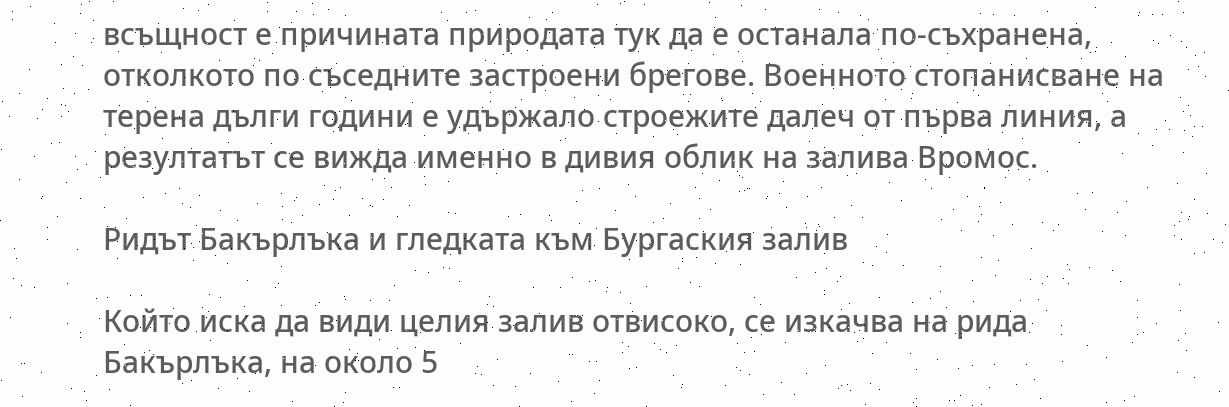всъщност е причината природата тук да е останала по-съхранена, отколкото по съседните застроени брегове. Военното стопанисване на терена дълги години е удържало строежите далеч от първа линия, а резултатът се вижда именно в дивия облик на залива Вромос.

Ридът Бакърлъка и гледката към Бургаския залив

Който иска да види целия залив отвисоко, се изкачва на рида Бакърлъка, на около 5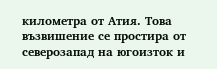километра от Атия. Това възвишение се простира от северозапад на югоизток и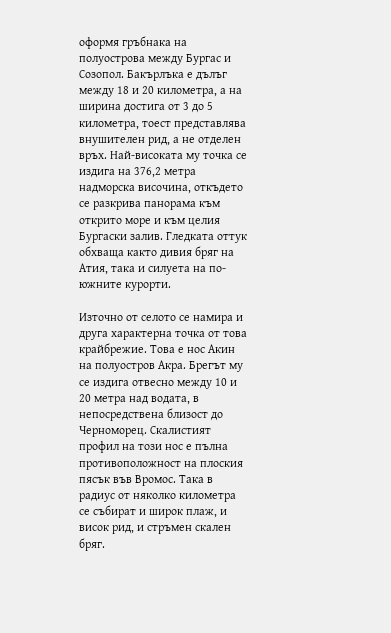оформя гръбнака на полуострова между Бургас и Созопол. Бакърлъка е дълъг между 18 и 20 километра, а на ширина достига от 3 до 5 километра, тоест представлява внушителен рид, а не отделен връх. Най-високата му точка се издига на 376,2 метра надморска височина, откъдето се разкрива панорама към открито море и към целия Бургаски залив. Гледката оттук обхваща както дивия бряг на Атия, така и силуета на по-южните курорти.

Източно от селото се намира и друга характерна точка от това крайбрежие. Това е нос Акин на полуостров Акра. Брегът му се издига отвесно между 10 и 20 метра над водата, в непосредствена близост до Черноморец. Скалистият профил на този нос е пълна противоположност на плоския пясък във Вромос. Така в радиус от няколко километра се събират и широк плаж, и висок рид, и стръмен скален бряг.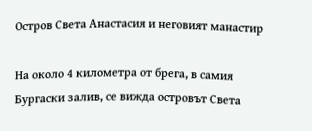Остров Света Анастасия и неговият манастир

На около 4 километра от брега, в самия Бургаски залив, се вижда островът Света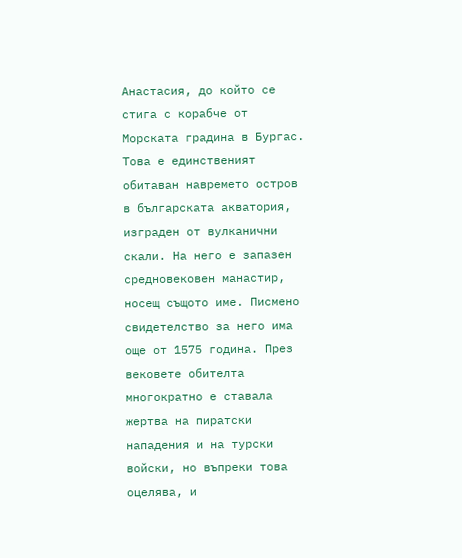Анастасия, до който се стига с корабче от Морската градина в Бургас. Това е единственият обитаван навремето остров в българската акватория, изграден от вулканични скали. На него е запазен средновековен манастир, носещ същото име. Писмено свидетелство за него има още от 1575 година. През вековете обителта многократно е ставала жертва на пиратски нападения и на турски войски, но въпреки това оцелява, и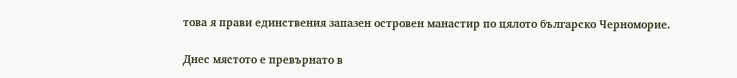това я прави единствения запазен островен манастир по цялото българско Черноморие.

Днес мястото е превърнато в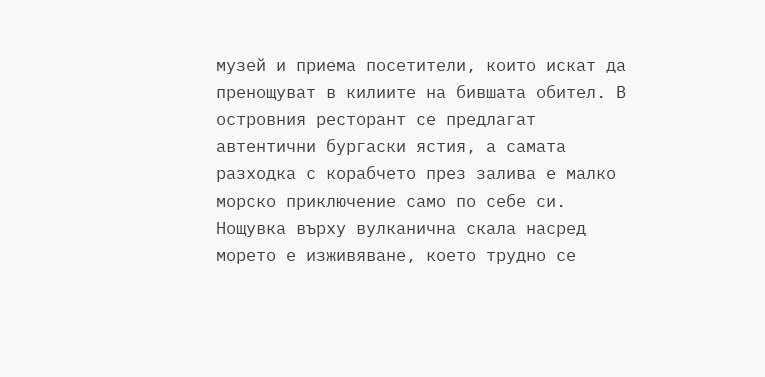музей и приема посетители, които искат да пренощуват в килиите на бившата обител. В островния ресторант се предлагат автентични бургаски ястия, а самата разходка с корабчето през залива е малко морско приключение само по себе си. Нощувка върху вулканична скала насред морето е изживяване, което трудно се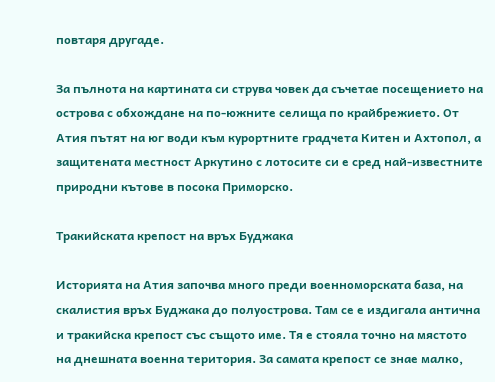повтаря другаде.

За пълнота на картината си струва човек да съчетае посещението на острова с обхождане на по-южните селища по крайбрежието. От Атия пътят на юг води към курортните градчета Китен и Ахтопол, а защитената местност Аркутино с лотосите си е сред най-известните природни кътове в посока Приморско.

Тракийската крепост на връх Буджака

Историята на Атия започва много преди военноморската база, на скалистия връх Буджака до полуострова. Там се е издигала антична и тракийска крепост със същото име. Тя е стояла точно на мястото на днешната военна територия. За самата крепост се знае малко,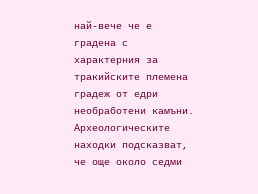най-вече че е градена с характерния за тракийските племена градеж от едри необработени камъни. Археологическите находки подсказват, че още около седми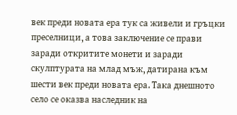век преди новата ера тук са живели и гръцки преселници, а това заключение се прави заради откритите монети и заради скулптурата на млад мъж, датирана към шести век преди новата ера. Така днешното село се оказва наследник на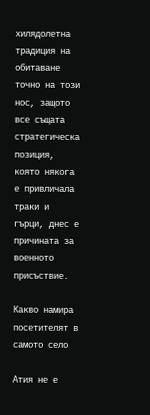хилядолетна традиция на обитаване точно на този нос, защото все същата стратегическа позиция, която някога е привличала траки и гърци, днес е причината за военното присъствие.

Какво намира посетителят в самото село

Атия не е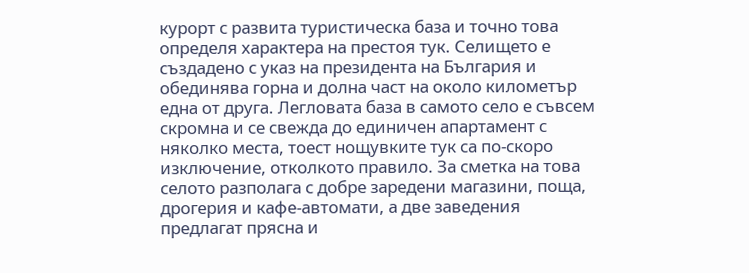курорт с развита туристическа база и точно това определя характера на престоя тук. Селището е създадено с указ на президента на България и обединява горна и долна част на около километър една от друга. Легловата база в самото село е съвсем скромна и се свежда до единичен апартамент с няколко места, тоест нощувките тук са по-скоро изключение, отколкото правило. За сметка на това селото разполага с добре заредени магазини, поща, дрогерия и кафе-автомати, а две заведения предлагат прясна и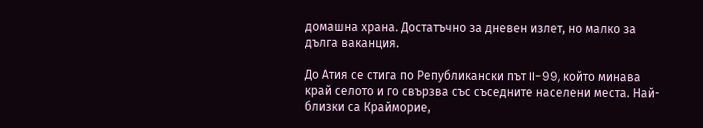домашна храна. Достатъчно за дневен излет, но малко за дълга ваканция.

До Атия се стига по Републикански път II-99, който минава край селото и го свързва със съседните населени места. Най-близки са Крайморие,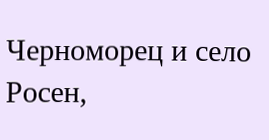Черноморец и село Росен,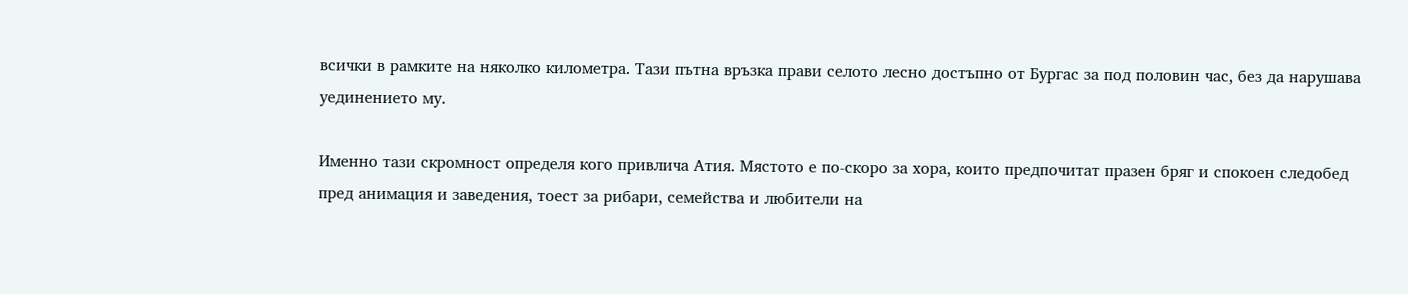всички в рамките на няколко километра. Тази пътна връзка прави селото лесно достъпно от Бургас за под половин час, без да нарушава уединението му.

Именно тази скромност определя кого привлича Атия. Мястото е по-скоро за хора, които предпочитат празен бряг и спокоен следобед пред анимация и заведения, тоест за рибари, семейства и любители на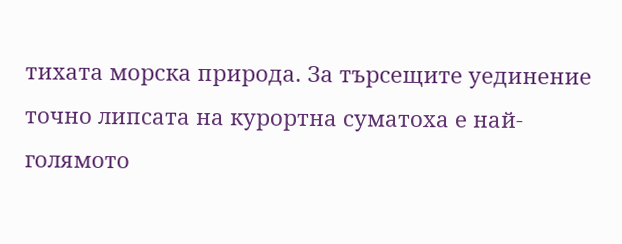тихата морска природа. За търсещите уединение точно липсата на курортна суматоха е най-голямото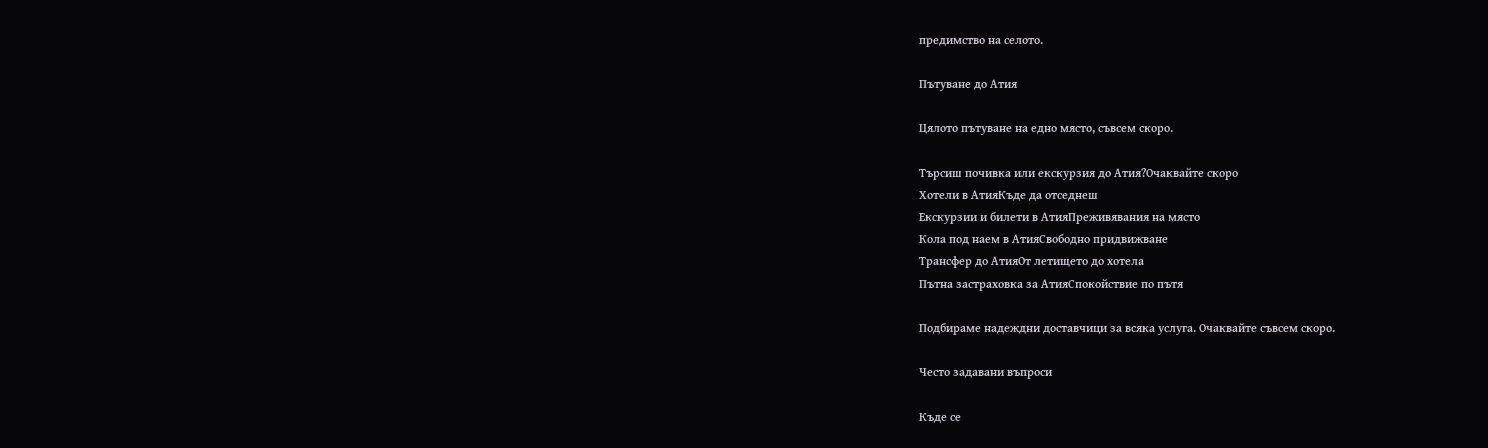предимство на селото.

Пътуване до Атия

Цялото пътуване на едно място, съвсем скоро.

Търсиш почивка или екскурзия до Атия?Очаквайте скоро
Хотели в АтияКъде да отседнеш
Екскурзии и билети в АтияПреживявания на място
Кола под наем в АтияСвободно придвижване
Трансфер до АтияОт летището до хотела
Пътна застраховка за АтияСпокойствие по пътя

Подбираме надеждни доставчици за всяка услуга. Очаквайте съвсем скоро.

Често задавани въпроси

Къде се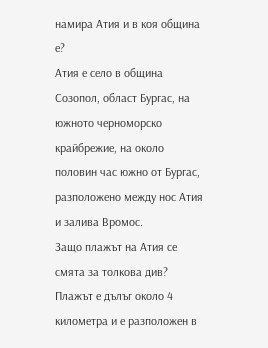намира Атия и в коя община е?
Атия е село в община Созопол, област Бургас, на южното черноморско крайбрежие, на около половин час южно от Бургас, разположено между нос Атия и залива Вромос.
Защо плажът на Атия се смята за толкова див?
Плажът е дълъг около 4 километра и е разположен в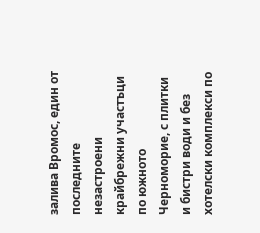залива Вромос, един от последните незастроени крайбрежни участъци по южното Черноморие, с плитки и бистри води и без хотелски комплекси по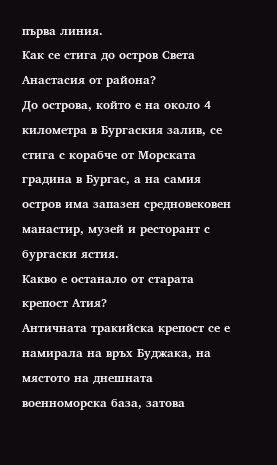първа линия.
Как се стига до остров Света Анастасия от района?
До острова, който е на около 4 километра в Бургаския залив, се стига с корабче от Морската градина в Бургас, а на самия остров има запазен средновековен манастир, музей и ресторант с бургаски ястия.
Какво е останало от старата крепост Атия?
Античната тракийска крепост се е намирала на връх Буджака, на мястото на днешната военноморска база, затова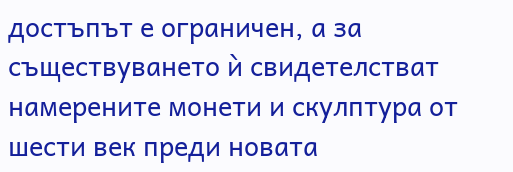достъпът е ограничен, а за съществуването ѝ свидетелстват намерените монети и скулптура от шести век преди новата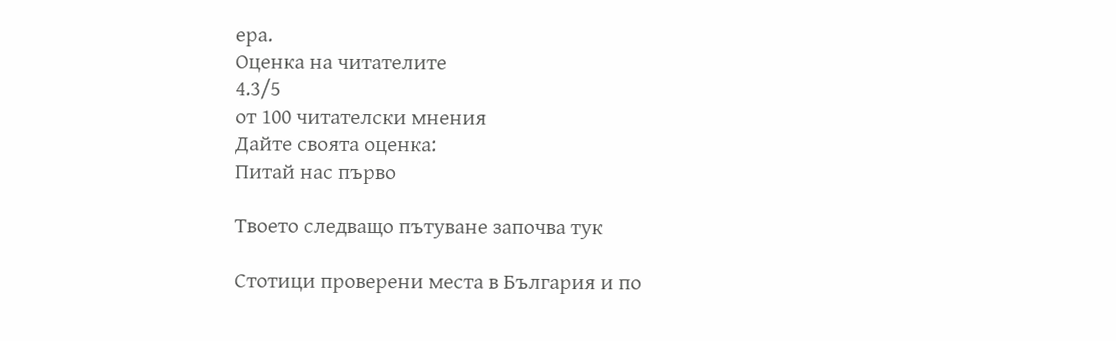ера.
Оценка на читателите
4.3/5
от 100 читателски мнения
Дайте своята оценка:
Питай нас първо

Твоето следващо пътуване започва тук

Стотици проверени места в България и по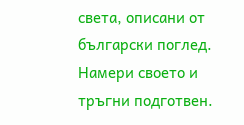света, описани от български поглед. Намери своето и тръгни подготвен.